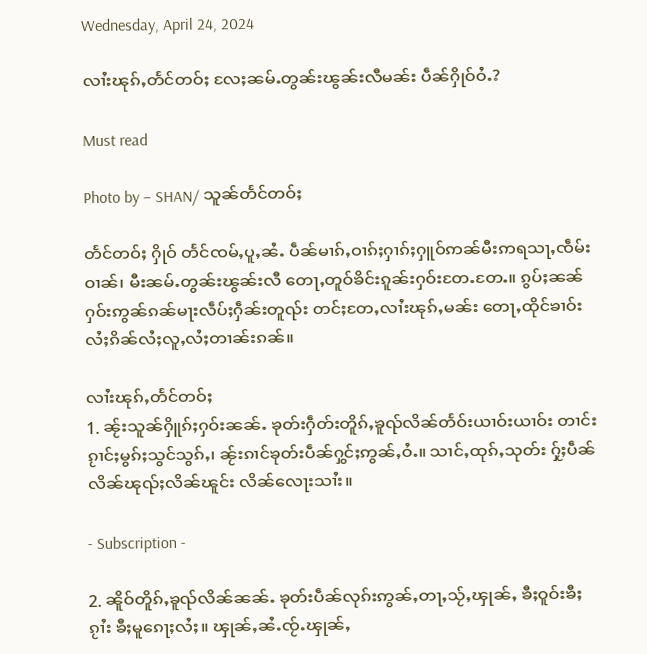Wednesday, April 24, 2024

လၢႆးၽုၵ်ႇတႅင်တဝ်ႈ လႄႈၼမ်ႉတွၼ်းၽွၼ်းလီမၼ်း ပဵၼ်ႁိုဝ်ဝႆႉ?

Must read

Photo by – SHAN/ သူၼ်တႅင်တဝ်ႈ

တႅင်တဝ်ႈ ႁိုဝ် တႅင်ၸမ်ႇပူႇၼႆႉ ပဵၼ်မၢၵ်ႇဝၢၵ်ႈႁၢၵ်ႈႁူဝ်ဢၼ်မီးဢရသႃႇၸဵမ်းဝၢၼ်၊ မီးၼမ်ႉတွၼ်းၽွၼ်းလီ တေႃႇတူဝ်ၶိင်းၵူၼ်းႁဝ်းတႄႉတႄႉ။ ၵွပ်ႈၼၼ် ႁဝ်းဢွၼ်ၵၼ်မႃးလဵပ်ႈႁဵၼ်းတူၺ်း တင်ႈတႄႇလၢႆးၽုၵ်ႇမၼ်း တေႃႇထိုင်ၶၢဝ်းလႆႈၵိၼ်လႆႈလူႇလႆႈတၢၼ်းၵၼ်။

လၢႆးၽုၵ်ႇတႅင်တဝ်ႈ
1. ၼႂ်းသူၼ်ႁိူၵ်ႈႁဝ်းၼၼ်ႉ ၶုတ်းႁဵတ်းတိူၵ်ႇၶူၺ်လိၼ်တႅဝ်းယၢဝ်းယၢဝ်း တၢင်းၵႂၢင်ႈမွၵ်ႈသွင်သွၵ်ႇ၊ ၼႂ်းၵၢင်ၶုတ်းပဵၼ်ႁွင်ႈဢွၼ်ႇဝႆႉ။ သၢင်ႇထုၵ်ႇသုတ်း ႁႂ်ႈပဵၼ်လိၼ်ၽုၺ်ႈလိၼ်ၽူင်း လိၼ်လေႃးသၢႆး။

- Subscription -

2. ၼိူဝ်တိူၵ်ႇၶူၺ်လိၼ်ၼၼ်ႉ ၶုတ်းပဵၼ်လုၵ်းဢွၼ်ႇတႃႇသႂ်ႇၾုၼ်ႇ ၶီႈဝူဝ်းၶီႈၵႂၢႆး ၶီႈမူၵေႃႈလႆႈ။ ၾုၼ်ႇၼႆႉၸႂ်ႉၾုၼ်ႇ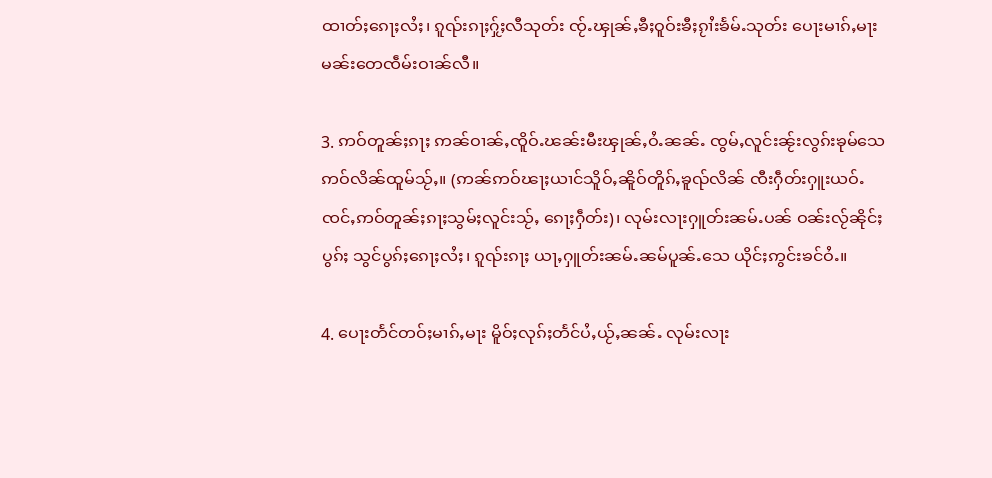ထၢတ်ႈၵေႃႈလႆႈ၊ ၵူၺ်းၵႃႈႁႂ်ႈလီသုတ်း ၸႂ်ႉၾုၼ်ႇၶီႈဝူဝ်းၶီႈၵႂၢႆးၶႅမ်ႉသုတ်း ပေႃးမၢၵ်ႇမႃး မၼ်းတေၸဵမ်းဝၢၼ်လီ။

3. ဢဝ်တူၼ်ႈၵႃႈ ဢၼ်ဝၢၼ်ႇၸိူဝ်ႉၽၼ်းမီးၾုၼ်ႇဝႆႉၼၼ်ႉ ၸွမ်ႇလူင်းၼႂ်းလွၵ်းၶုမ်သေ ဢဝ်လိၼ်ထူမ်သႂ်ႇ။ (ဢၼ်ဢဝ်ၽႃႈယၢင်သိူဝ်ႇၼိူဝ်တိူၵ်ႇၶူၺ်လိၼ် ၸီးႁဵတ်းႁူးယဝ်ႉ ၸင်ႇဢဝ်တူၼ်ႈၵႃႈသွမ်ႈလူင်းသႂ်ႇ ၵေႃႈႁဵတ်း)၊ လုမ်းလႃးႁူတ်းၼမ်ႉပၼ် ဝၼ်းလႂ်ၼိုင်ႈပွၵ်ႈ သွင်ပွၵ်ႈၵေႃႈလႆႈ၊ ၵူၺ်းၵႃႈ ယႃႇႁူတ်းၼမ်ႉၼမ်ပူၼ်ႉသေ ယိုင်ႈဢွင်းၶင်ဝႆႉ။

4. ပေႃးတႅင်တဝ်ႈမၢၵ်ႇမႃး မိူဝ်ႈလုၵ်ႈတႅင်ပႆႇယႂ်ႇၼၼ်ႉ လုမ်းလႃး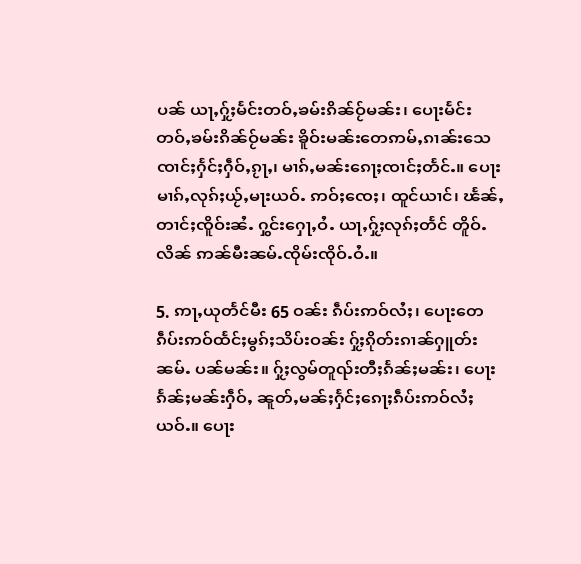ပၼ် ယႃႇႁႂ်ႈမႅင်းတဝ်ႇၶမ်းၵိၼ်ဝႂ်မၼ်း၊ ပေႃးမႅင်းတဝ်ႇၶမ်းၵိၼ်ဝႂ်မၼ်း ၶိူဝ်းမၼ်းတေဢမ်ႇၵၢၼ်းသေ ၸၢင်ႈႁႅင်ႈႁဵဝ်ႇၵႂႃႇ၊ မၢၵ်ႇမၼ်းၵေႃႈၸၢင်ႈတႅင်ႉ။ ပေႃးမၢၵ်ႇလုၵ်ႈယႂ်ႇမႃးယဝ်ႉ ဢဝ်ႈၸေႈ၊ ထူင်ယၢင်၊ ၽႅၼ်ႇတၢင်ႈၸိူဝ်းၼႆႉ ႁွင်းႁေႃႇဝႆႉ ယႃႇႁႂ်ႈလုၵ်ႈတႅင် တိူဝ်ႉလိၼ် ဢၼ်မီးၼမ်ႉၸိုမ်းၸိုဝ်ႉဝႆႉ။

5. ဢႃႇယုတႅင်မီး 65 ဝၼ်း ၵဵပ်းဢဝ်လႆႈ၊ ပေႃးတေၵဵပ်းဢဝ်ထႅင်ႈမွၵ်ႈသိပ်းဝၼ်း ႁႂ်ႈၵိုတ်းၵၢၼ်ႁူတ်းၼမ်ႉ ပၼ်မၼ်း။ ႁႂ်ႈလွမ်တူၺ်းတီႈၵႅၼ်ႈမၼ်း၊ ပေႃးၵႅၼ်ႈမၼ်းႁဵဝ်ႇ ၼူတ်ႇမၼ်ႈႁႅင်ႈၵေႃႈၵဵပ်းဢဝ်လႆႈယဝ်ႉ။ ပေႃး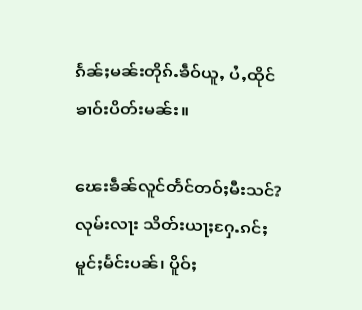ၵႅၼ်ႈမၼ်းတိုၵ်ႉၶဵဝ်ယူႇ ပႆႇထိုင်ၶၢဝ်းပိတ်းမၼ်း။

ၽေးၶဵၼ်လူင်တႅင်တဝ်ႈမီးသင်?
လုမ်းလႃး သိတ်းယႃႈႁႄႉၵင်ႈမူင်ႈမႅင်းပၼ်၊ ပိူဝ်ႈ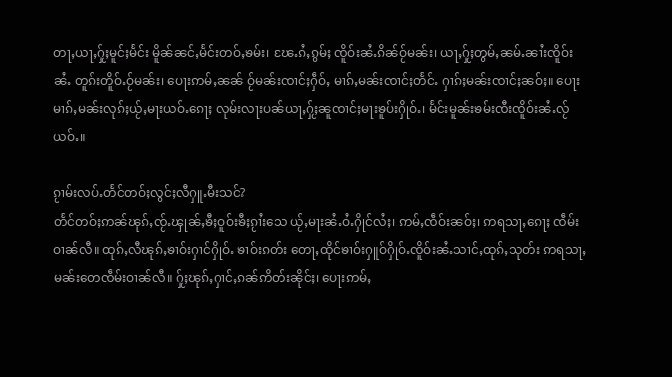တႃႇယႃႇႁႂ်ႈမူင်ႈမႅင်း မိူၼ်ၼင်ႇမႅင်းတဝ်ႇၶမ်း၊ ၽႄႉၵႆႇၵွမ်ႈ ၸိူဝ်းၼႆႉၵိၼ်ဝႂ်မၼ်း၊ ယႃႇႁႂ်ႈတွမ်ႇၼမ်ႉၼၢႆးၸိူဝ်းၼႆႉ တူၵ်းတိူဝ်ႉဝႂ်မၼ်း၊ ပေႃးဢမ်ႇၼၼ် ဝႂ်မၼ်းၸၢင်ႈႁဵဝ်ႇ မၢၵ်ႇမၼ်းၸၢင်ႈတႅင်ႉ ႁၢၵ်ႈမၼ်းၸၢင်ႈၼဝ်ႈ။ ပေႃးမၢၵ်ႇမၼ်းလုၵ်ႈယႂ်ႇမႃးယဝ်ႉၵေႃႈ လုမ်းလႃးပၼ်ယႃႇႁႂ်ႈၼူၸၢင်ႈမႃးၶူပ်းႁိုဝ်ႉ၊ မႅင်းမူၼ်းၶမ်းၸီးၸိူဝ်းၼႆႉလႂ်ယဝ်ႉ။

ၵႂၢမ်းလပ်ႉတႅင်တဝ်ႈလွင်ႈလီႁူႉမီးသင်?
တႅင်တဝ်ႈဢၼ်ၽုၵ်ႇၸႂ်ႉၾုၼ်ႇၶီႈဝူဝ်းၶီႈၵႂၢႆးသေ ယႂ်ႇမႃးၼႆႉဝႆႉႁိုင်လႆႈ၊ ဢမ်ႇၸဵဝ်းၼဝ်ႈ၊ ဢရသႃႇၵေႃႈ ၸဵမ်းဝၢၼ်လီ။ ထုၵ်ႇလီၽုၵ်ႇၶၢဝ်းႁၢင်ႁိုဝ်ႉ ၶၢဝ်းၵတ်း တေႃႇထိုင်ၶၢဝ်းႁူဝ်ႁိုဝ်ႉၸိူဝ်းၼႆႉသၢင်ႇထုၵ်ႇသုတ်း ဢရသႃႇမၼ်းတေၸဵမ်းဝၢၼ်လီ။ ႁႂ်ႈၽုၵ်ႇႁၢင်ႇၵၼ်ဢိတ်းၼိုင်ႈ၊ ပေႃးဢမ်ႇ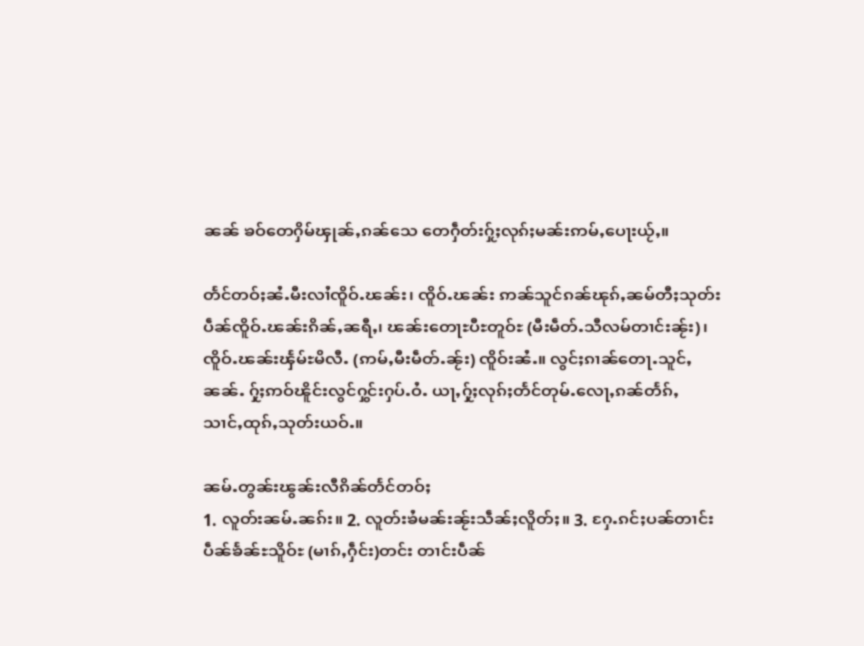ၼၼ် ၶဝ်တေႁိမ်ၾုၼ်ႇၵၼ်သေ တေႁဵတ်းႁႂ်ႈလုၵ်ႈမၼ်းဢမ်ႇပေႃးယႂ်ႇ။

တႅင်တဝ်ႈၼႆႉမီးလၢႆၸိူဝ်ႉၽၼ်း၊ ၸိူဝ်ႉၽၼ်း ဢၼ်သူင်ၵၼ်ၽုၵ်ႇၼမ်တီႈသုတ်း ပဵၼ်ၸိူဝ်ႉၽၼ်းၵိၼ်ႇၼရီႇ၊ ၽၼ်းတေႃႊပီႊတူဝ်ႊ (မီးမဵတ်ႉသီလမ်တၢင်းၼႂ်း)၊ ၸိူဝ်ႉၽၼ်းၾႅမ်ႊမိလီႉ (ဢမ်ႇမီးမဵတ်ႉၼႂ်း) ၸိူဝ်းၼႆႉ။ လွင်ႈၵၢၼ်တေႃႉသူင်ႇၼၼ်ႉ ႁႂ်ႈဢဝ်ၽိူင်းလွင်ႁွင်းႁပ်ႉဝႆႉ ယႃႇႁႂ်ႈလုၵ်ႈတႅင်တုမ်ႉလေႃႇၵၼ်တႅၵ်ႇ သၢင်ႇထုၵ်ႇသုတ်းယဝ်ႉ။

ၼမ်ႉတွၼ်းၽွၼ်းလီၵိၼ်တႅင်တဝ်ႈ
1. လူတ်းၼမ်ႉၼၵ်း။ 2. လူတ်းၶႆမၼ်းၼႂ်းသဵၼ်ႈလိူတ်ႈ။ 3. ႁႄႉၵင်ႈပၼ်တၢင်းပဵၼ်ၶႅၼ်ႊသိူဝ်ႊ (မၢၵ်ႇႁဵင်း)တင်း တၢင်းပဵၼ်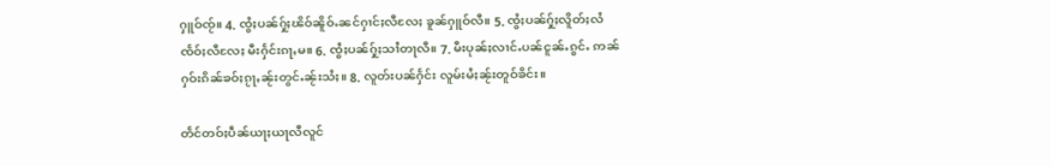ႁူဝ်ၸႂ်။ 4. ၸွႆႈပၼ်ႁႂ်ႈၽိဝ်ၼိူဝ်ႉၼင်ႁၢင်ႈလီလႄႈ ၶူၼ်ႁူဝ်လီ။ 5. ၸွႆႈပၼ်ႁႂ်ႈလိူတ်ႈလႆၸႅဝ်ႈလီလႄႈ မီးႁႅင်းၵႃႇမ။ 6. ၸွႆႈပၼ်ႁႂ်ႈသၢႆတႃလီ။ 7. မီးပုၼ်ႈလၢင်ႉပၼ်ငူၼ်ႉၵွင်ႉ ဢၼ်ႁဝ်းၵိၼ်ၶဝ်ႈၵႂႃႇၼႂ်းတွင်ႉၼႂ်းသႆႈ။ 8. လူတ်းပၼ်ႁႅင်း လူမ်းမႆႈၼႂ်းတူဝ်ၶိင်း။

တႅင်တဝ်ႈပဵၼ်ယႃႈယႃလီလူင်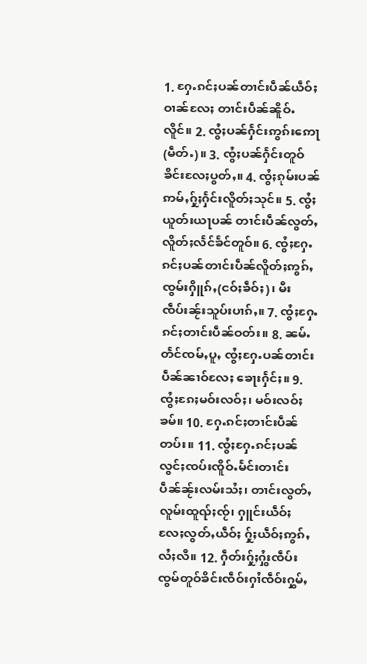1. ႁႄႉၵင်ႈပၼ်တၢင်းပဵၼ်ယဵဝ်ႈဝၢၼ်လႄႈ တၢင်းပဵၼ်ၼိူဝ်ႉလိူင်။ 2. ၸွႆႈပၼ်ႁႅင်းဢွၵ်းဢေႃ (မဵတ်ႉ)။ 3. ၸွႆႈပၼ်ႁႅင်းတူဝ်ၶိင်းလႄႈပွတ်ႇ။ 4. ၸွႆႈၵုမ်းပၼ် ဢမ်ႇႁႂ်ႈႁႅင်းလိူတ်ႈသုင်။ 5. ၸွႆႈယူတ်းယႃပၼ် တၢင်းပဵၼ်လွတ်ႇလိူတ်ႈလႅင်ၶႅင်တူဝ်။ 6. ၸွႆႈႁႄႉၵင်ႈပၼ်တၢင်းပဵၼ်လိူတ်ႈဢွၵ်ႇၸွမ်းႁိူၵ်ႇ(ငဝ်ႈၶဵဝ်ႈ)၊ မီးၸဵပ်းၼႂ်းသူပ်းပၢၵ်ႇ။ 7. ၸွႆႈႁႄႉၵင်ႈတၢင်းပဵၼ်ဝတ်း။ 8. ၼမ်ႉတႅင်ၸမ်ႇပူႇ ၸွႆႈႁႄႉပၼ်တၢင်းပဵၼ်ၼၢဝ်လႄႈ ၶေႃးႁႅင်ႈ။ 9. ၸွႆႈၵႄႈမဝ်းလဝ်ႈ၊ မဝ်းလဝ်ႈၶမ်။ 10. ႁႄႉၵင်ႈတၢင်းပဵၼ်တပ်း။ 11. ၸွႆႈႁႄႉၵင်ႈပၼ် လွင်ႈၸပ်းၸိူဝ်ႉမႅင်းတၢင်းပဵၼ်ၼႂ်းလမ်းသႆႈ၊ တၢင်းလွတ်ႇလူမ်းထူၺ်ႈၸႂ်၊ ႁူင်းယဵဝ်ႈလႄႈလွတ်ႇယဵဝ်ႈ ႁႂ်ႈယဵဝ်ႈဢွၵ်ႇလႆႈလီ။ 12. ႁဵတ်းႁႂ်ႈႁွႆးၸဵပ်းၸွမ်တူဝ်ၶိင်းၸဵဝ်းႁၢႆၸဵဝ်းႁွမ်ႇ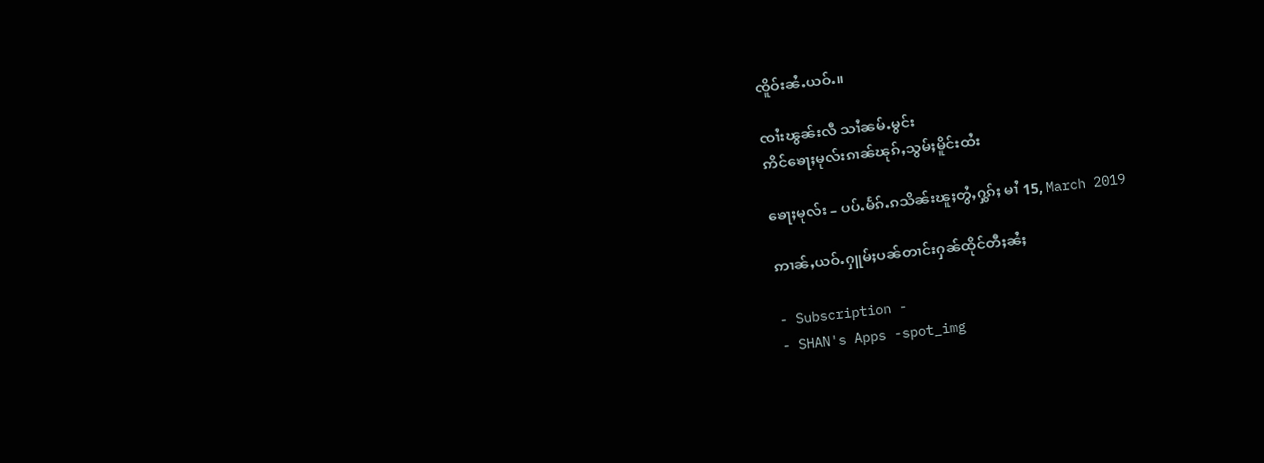ၸိူဝ်းၼႆႉယဝ်ႉ။

ၸၢႆးၽွၼ်းလီ သၢႆၼမ်ႉမွင်း
ဢိင်ၶေႃႈမုလ်းၵၢၼ်ၽုၵ်ႇသွမ်ႈမိူင်းထႆး

ၶေႃႈမုလ်း – ပပ်ႉမႅၵ်ႉၵသိၼ်းၽူႈတွႆႇႁွၵ်ႈ မၢႆ 15, March 2019

ဢၢၼ်ႇယဝ်ႉႁူမ်ႈပၼ်တၢင်းႁၼ်ထိုင်တီႈၼႆႈ

- Subscription -
- SHAN's Apps -spot_img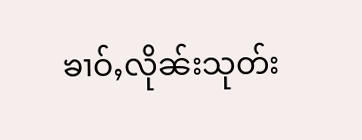ၶၢဝ်ႇလိုၼ်းသုတ်း